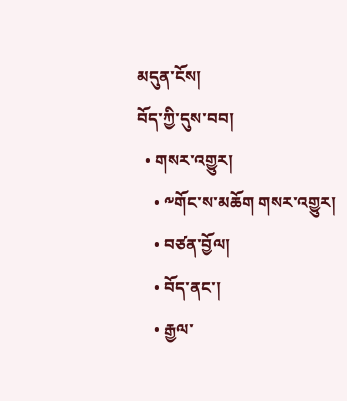མདུན་ངོས།
བོད་ཀྱི་དུས་བབ།
  • གསར་འགྱུར།
    • ༸གོང་ས་མཆོག གསར་འགྱུར།
    • བཙན་བྱོལ།
    • བོད་ནང་།
    • རྒྱལ་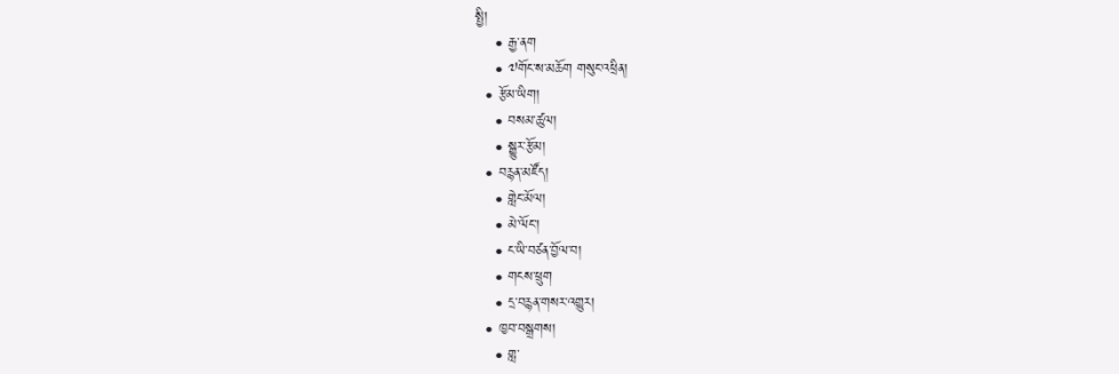སྤྱི།
    • རྒྱ་ནག
    • ༧གོང་ས་མཆོག གསུང་འཕྲིན།
  • རྩོམ་ཡིག།
    • བསམ་ཚུལ།
    • སྒྱུར་རྩོམ།
  • བརྙན་མཛོད།
    • གླེང་མོལ།
    • མེ་ལོང་།
    • ང་ཡི་བཙན་བྱོལ་བ།
    • གངས་ཕྲུག
    • དྲ་བརྙན་གསར་འགྱུར།
  • ཁྱབ་བསྒྲགས།
    • གླ་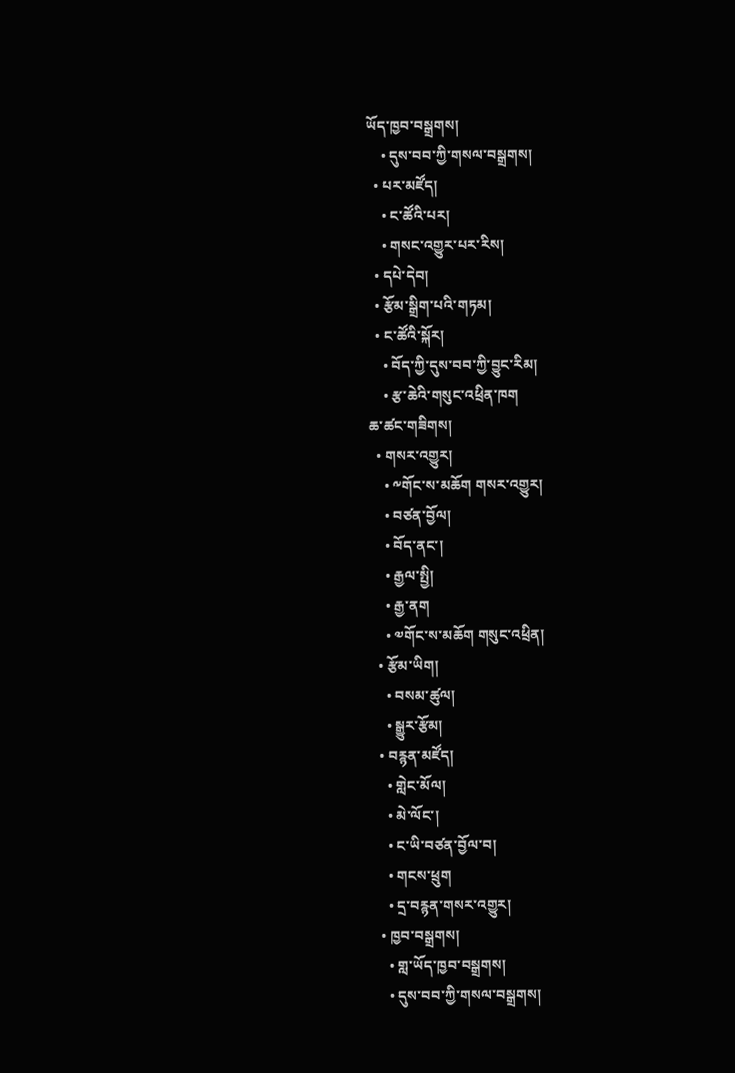ཡོད་ཁྱབ་བསྒྲགས།
    • དུས་བབ་ཀྱི་གསལ་བསྒྲགས།
  • པར་མཛོད།
    • ང་ཚོའི་པར།
    • གསང་འགྱུར་པར་རིས།
  • དཔེ་དེབ།
  • རྩོམ་སྒྲིག་པའི་གཏམ།
  • ང་ཚོའི་སྐོར།
    • བོད་ཀྱི་དུས་བབ་ཀྱི་བྱུང་རིམ།
    • རྩ་ཆེའི་གསུང་འཕྲིན་ཁག
ཆ་ཚང་གཟིགས།
  • གསར་འགྱུར།
    • ༸གོང་ས་མཆོག གསར་འགྱུར།
    • བཙན་བྱོལ།
    • བོད་ནང་།
    • རྒྱལ་སྤྱི།
    • རྒྱ་ནག
    • ༧གོང་ས་མཆོག གསུང་འཕྲིན།
  • རྩོམ་ཡིག།
    • བསམ་ཚུལ།
    • སྒྱུར་རྩོམ།
  • བརྙན་མཛོད།
    • གླེང་མོལ།
    • མེ་ལོང་།
    • ང་ཡི་བཙན་བྱོལ་བ།
    • གངས་ཕྲུག
    • དྲ་བརྙན་གསར་འགྱུར།
  • ཁྱབ་བསྒྲགས།
    • གླ་ཡོད་ཁྱབ་བསྒྲགས།
    • དུས་བབ་ཀྱི་གསལ་བསྒྲགས།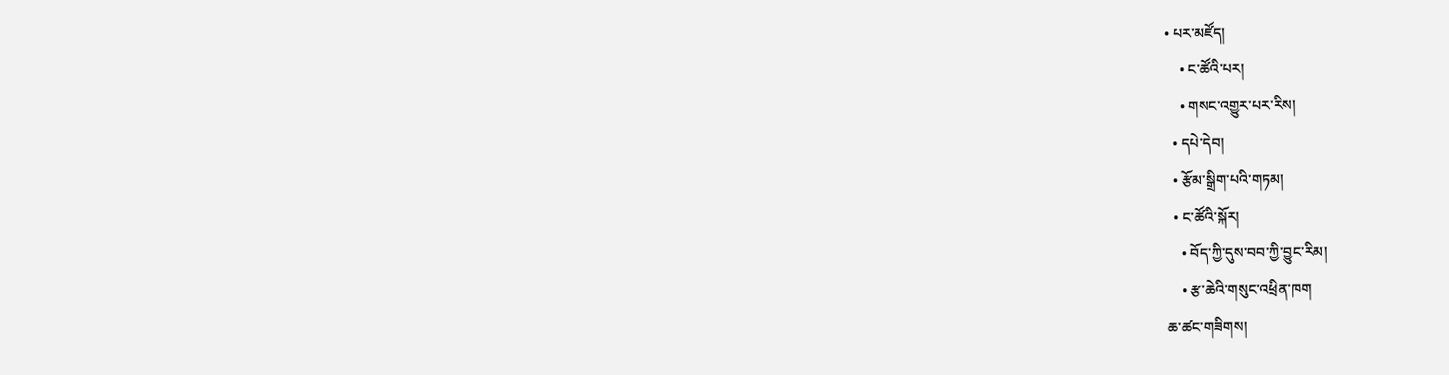• པར་མཛོད།
    • ང་ཚོའི་པར།
    • གསང་འགྱུར་པར་རིས།
  • དཔེ་དེབ།
  • རྩོམ་སྒྲིག་པའི་གཏམ།
  • ང་ཚོའི་སྐོར།
    • བོད་ཀྱི་དུས་བབ་ཀྱི་བྱུང་རིམ།
    • རྩ་ཆེའི་གསུང་འཕྲིན་ཁག
ཆ་ཚང་གཟིགས།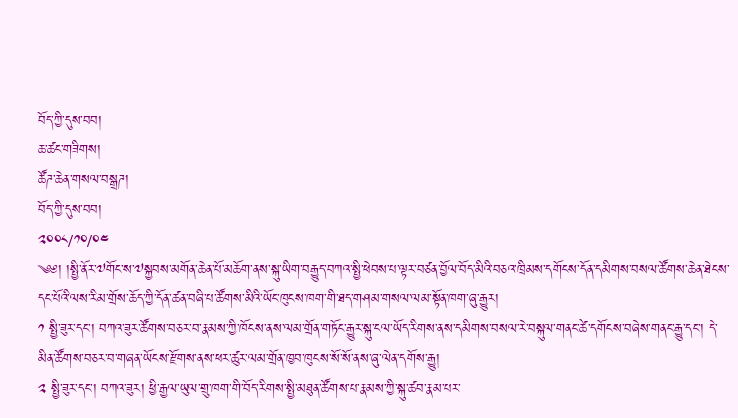བོད་ཀྱི་དུས་བབ།
ཆ་ཚང་གཟིགས།
ཚོཌ་ཆེན་གསལ་བསྒྲཌ།
བོད་ཀྱི་དུས་བབ།
༢༠༠༨/༡༠/༠༤
༄༅། །སྤྱི་ནོར་༧གོང་ས་༧སྐྱབས་མགོན་ཆེན་པོ་མཆོག་ནས་སྐུ་ཡིག་བརྒྱུད་བཀའ་སྤྱི་ཕེབས་པ་ལྟར་བཙན་བྱོལ་བོད་མིའི་བཅའ་ཁྲིམས་དགོངས་དོན་དམིགས་བསལ་ཚོགས་ཆེན་ཐེངས་དང་པོའི་ལས་རིམ་གྲོས་ཆོད་ཀྱི་དོན་ཚན་བཞི་པ་ཚོགས་མིའི་ཡོང་ཁུངས་ཁག་གི་ཐད་གཤམ་གསལ་ལམ་སྟོན་ཁག་ཞུ་རྒྱུར།
༡ སྤྱི་ཟུར་དང་། བཀའ་ཟུར་ཚོགས་བཅར་བ་རྣམས་ཀྱི་ཁོངས་ནས་ལམ་གྲོན་གཏོང་རྒྱུར་སྐུ་ངལ་ཡོད་རིགས་ནས་དམིགས་བསལ་རེ་བསྐུལ་གནང་ཚེ་དགོངས་བཞེས་གནང་རྒྱུ་དང་། དེ་མིན་ཚོགས་བཅར་བ་གཞན་ཡོངས་རྫོགས་ནས་ཕར་ཚུར་ལམ་གྲོན་ཁྱབ་ཁུངས་སོ་སོ་ནས་ཞུ་ལེན་དགོས་རྒྱུ།
༢ སྤྱི་ཟུར་དང་། བཀའ་ཟུར། ཕྱི་རྒྱལ་ཡུལ་གྲུ་ཁག་གི་བོད་རིགས་སྤྱི་མཐུན་ཚོགས་པ་རྣམས་ཀྱི་སྐུ་ཚབ་རྣམ་པར་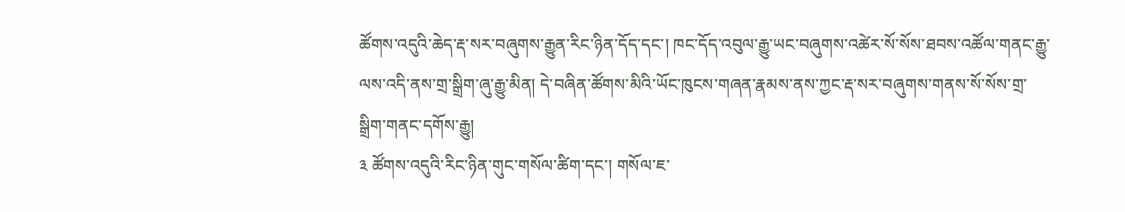ཚོགས་འདུའི་ཆེད་རྡ་སར་བཞུགས་རྒྱུན་རིང་ཉིན་དོད་དང་། ཁང་དོད་འབུལ་རྒྱུ་ཡང་བཞུགས་འཚེར་སོ་སོས་ཐབས་འཚོལ་གནང་རྒྱུ་ལས་འདི་ནས་གྲ་སྒྲིག་ཞུ་རྒྱུ་མིན། དེ་བཞིན་ཚོགས་མིའི་ཡོང་ཁུངས་གཞན་རྣམས་ནས་ཀྱང་རྡ་སར་བཞུགས་གནས་སོ་སོས་གྲ་སྒྲིག་གནང་དགོས་རྒྱུ།
༣ ཚོགས་འདུའི་རིང་ཉིན་གུང་གསོལ་ཚིག་དང་། གསོལ་ཇ་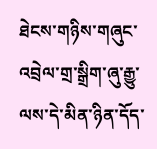ཐེངས་གཉིས་གཞུང་འབྲེལ་གྲ་སྒྲིག་ཞུ་རྒྱུ་ལས་དེ་མིན་ཉིན་དོད་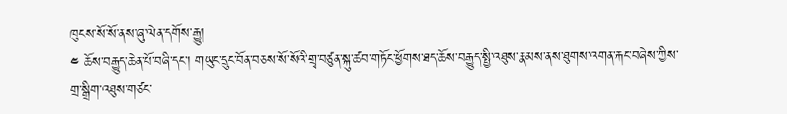ཁུངས་སོ་སོ་ནས་ཞུ་ལེན་དགོས་རྒྱུ།
༤ ཆོས་བརྒྱུད་ཆེན་པོ་བཞི་དང་། གཡུང་དྲུང་བོན་བཅས་སོ་སོའི་གྲྭ་བཙུན་སྐུ་ཚབ་གཏོང་ཕྱོགས་ཐད་ཆོས་བརྒྱུད་སྤྱི་འཐུས་རྣམས་ནས་ཐུགས་འགན་རྐང་བཞེས་ཀྱིས་གྲ་སྒྲིག་འཐུས་གཙང་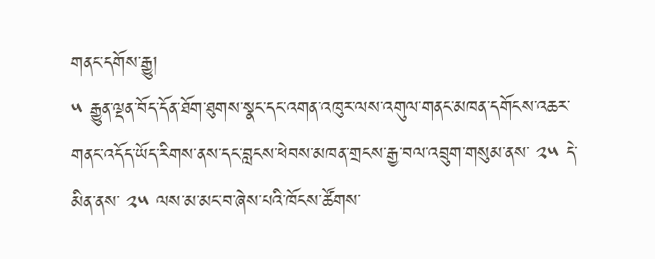གནང་དགོས་རྒྱུ།
༥ རྒྱུན་ལྡན་བོད་དོན་ཐོག་ཐུགས་སྣང་དང་འགན་འཁུར་ལས་འགུལ་གནང་མཁན་དགོངས་འཆར་གནང་འདོད་ཡོད་རིགས་ནས་དང་བླངས་ཕེབས་མཁན་གྲངས་རྒྱ་བལ་འབྲུག་གསུམ་ནས་ ༢༥ དེ་མིན་ནས་ ༢༥ ལས་མ་མང་བ་ཞེས་པའི་ཁོངས་ཚོགས་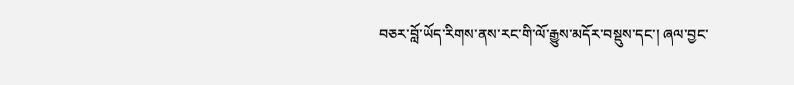བཅར་བློ་ཡོད་རིགས་ནས་རང་གི་ལོ་རྒྱུས་མདོར་བསྡུས་དང་། ཞལ་བྱང་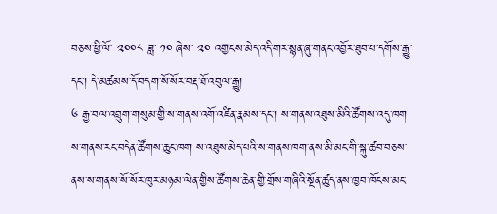བཅས་ཕྱི་ལོ་ ༢༠༠༨ ཟླ་ ༡༠ ཞེས་ ༢༠ འགྱངས་མེད་འདི་གར་སྙན་ཞུ་གནང་འབྱོར་ཐུབ་པ་དགོས་རྒྱུ་དང་། དེ་མཚམས་དོ་བདག་སོ་སོར་བརྡ་ཐོ་འབུལ་རྒྱུ།
༦ རྒྱ་བལ་འབྲུག་གསུམ་གྱི་ས་གནས་འགོ་འཛིན་རྣམས་དང་། ས་གནས་འཐུས་མིའི་ཚོགས་འདུ་ཁག ས་གནས་རང་བདེན་ཚོགས་ཆུང་ཁག ས་འཐུས་མེད་པའི་ས་གནས་ཁག་ནས་མི་མང་གི་སྐུ་ཚབ་བཅས་ནས་ས་གནས་སོ་སོར་ཁུར་མཉམ་ལེན་གྱིས་ཚོགས་ཆེན་གྱི་གྲོས་གཞིའི་སྔོན་ཚུད་ནས་ཁྱབ་ཁོངས་མང་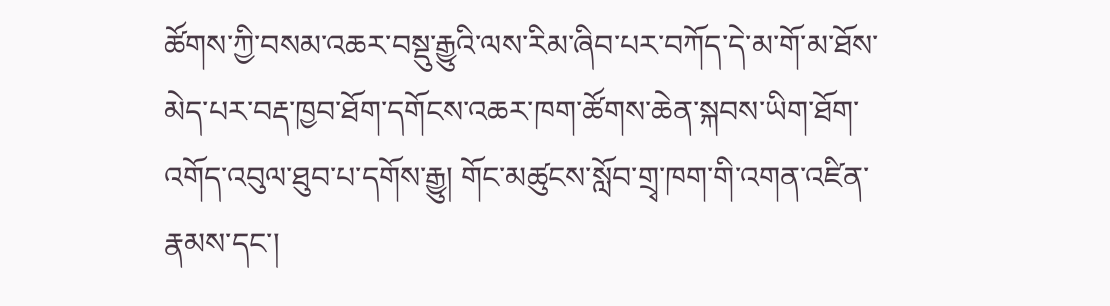ཚོགས་ཀྱི་བསམ་འཆར་བསྡུ་རྒྱུའི་ལས་རིམ་ཞིབ་པར་བཀོད་དེ་མ་གོ་མ་ཐོས་མེད་པར་བརྡ་ཁྱབ་ཐོག་དགོངས་འཆར་ཁག་ཚོགས་ཆེན་སྐབས་ཡིག་ཐོག་འགོད་འབུལ་ཐུབ་པ་དགོས་རྒྱུ། གོང་མཚུངས་སློབ་གྲྭ་ཁག་གི་འགན་འཛིན་རྣམས་དང་།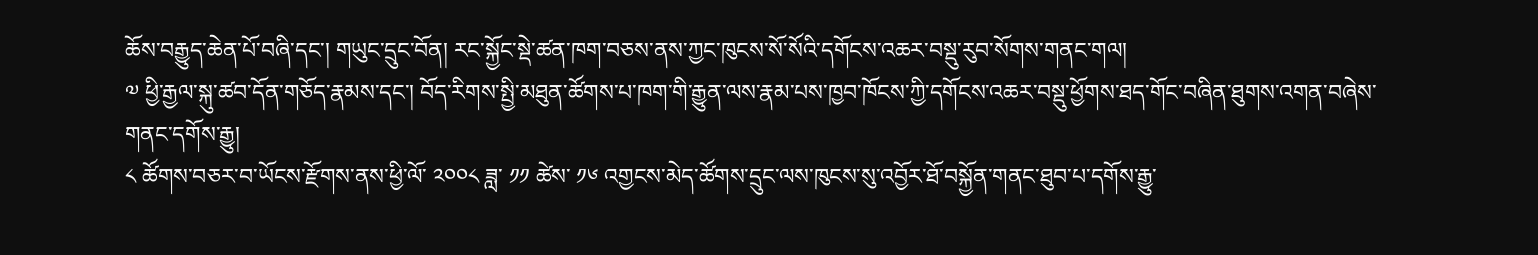ཆོས་བརྒྱུད་ཆེན་པོ་བཞི་དང་། གཡུང་དྲུང་བོན། རང་སྐྱོང་སྡེ་ཚན་ཁག་བཅས་ནས་ཀྱང་ཁུངས་སོ་སོའི་དགོངས་འཆར་བསྡུ་རུབ་སོགས་གནང་གལ།
༧ ཕྱི་རྒྱལ་སྐུ་ཚབ་དོན་གཅོད་རྣམས་དང་། བོད་རིགས་སྤྱི་མཐུན་ཚོགས་པ་ཁག་གི་རྒྱུན་ལས་རྣམ་པས་ཁྱབ་ཁོངས་ཀྱི་དགོངས་འཆར་བསྡུ་ཕྱོགས་ཐད་གོང་བཞིན་ཐུགས་འགན་བཞེས་གནང་དགོས་རྒྱུ།
༨ ཚོགས་བཅར་བ་ཡོངས་རྫོགས་ནས་ཕྱི་ལོ་ ༢༠༠༨ ཟླ་ ༡༡ ཚེས་ ༡༦ འགྱངས་མེད་ཚོགས་དྲུང་ལས་ཁུངས་སུ་འབྱོར་ཐོ་བསྐྱོན་གནང་ཐུབ་པ་དགོས་རྒྱུ་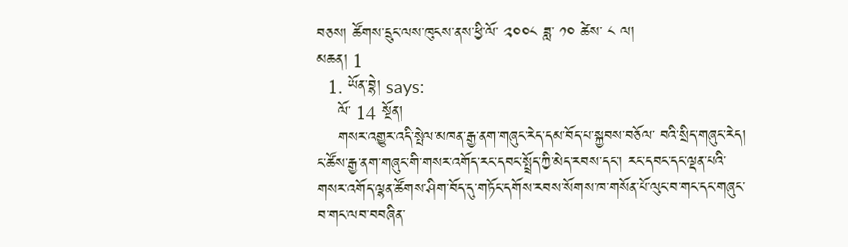བཅས། ཚོགས་དྲུང་ལས་ཁུངས་ནས་ཕྱི་ལོ་ ༢༠༠༨ ཟླ་ ༡༠ ཚེས་ ༨ ལ།
མཆན། 1
  1. ཡོན་བྷེ། says:
    ལོ་ 14 སྔོན།
    གསར་འགྱུར་འདི་སྤེལ་མཁན་རྒྱ་ནག་གཞུང་རེད་དམ་བོད་པ་སྐྱབས་བཅོལ་ བའི་སྲིད་གཞུང་རེད། ང་ཚོས་རྒྱ་ནག་གཞུང་གི་གསར་འགོད་རང་དབང་སྤྲོད་ཀྱི་མེད་རབས་དང་། རང་དབང་དང་ལྡན་པའི་གསར་འགོད་ལྷན་ཚོགས་ཤིག་བོད་དུ་གཏོང་དགོས་རབས་སོགས་ཁ་གསོན་པོ་ལུང་བ་གང་དང་གཞུང་བ་གང་ལབ་བབཞིན་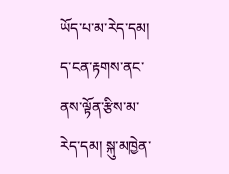ཡོད་པ་མ་རེད་དམ། ད་ངན་རྟགས་ནང་ནས་ལྟོན་རྩིས་མ་རེད་དམ། སྐུ་མཁྱེན་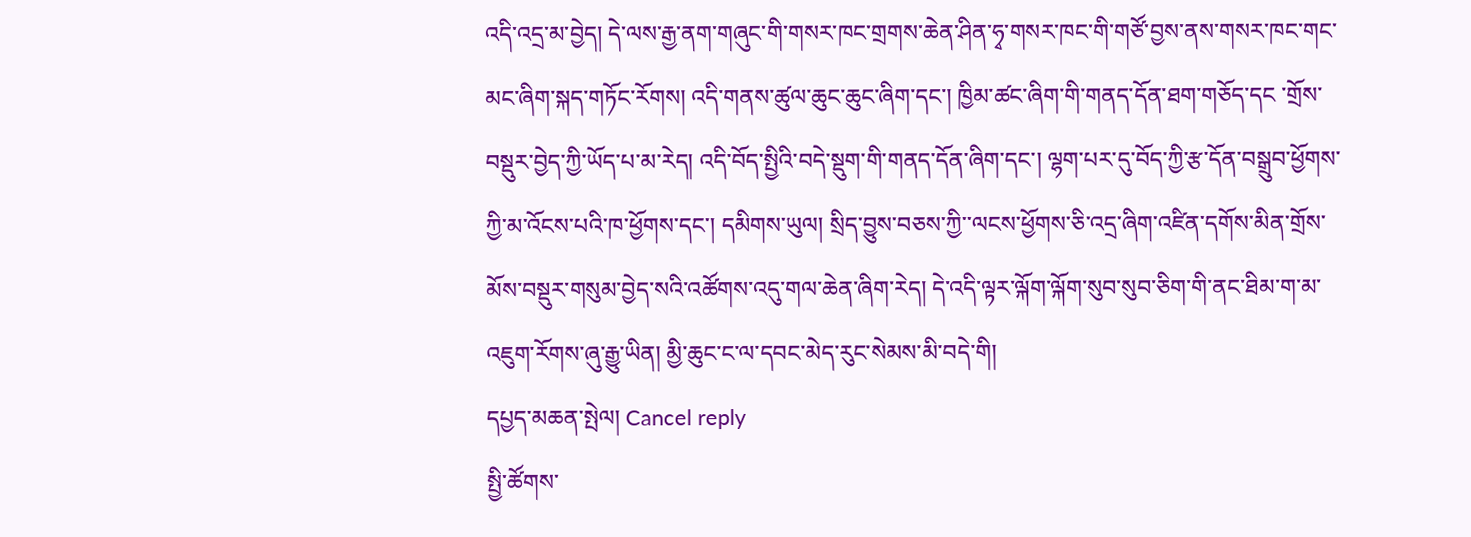འདི་འདྲ་མ་བྱེད། དེ་ལས་རྒྱ་ནག་གཞུང་གི་གསར་ཁང་གྲགས་ཆེན་ཤིན་ཧྭ་གསར་ཁང་གི་གཙོ་བྱས་ནས་གསར་ཁང་གང་མང་ཞིག་སྐད་གཏོང་རོགས། འདི་གནས་ཚུལ་ཆུང་ཆུང་ཞིག་དང་། ཁྱིམ་ཚང་ཞིག་གི་གནད་དོན་ཐག་གཅོད་དང ་གྲོས་བསྡུར་བྱེད་ཀྱི་ཡོད་པ་མ་རེད། འདི་བོད་སྤྱིའི་བདེ་སྡུག་གི་གནད་དོན་ཞིག་དང་། ལྷག་པར་དུ་བོད་ཀྱི་རྩ་དོན་བསྒྲུབ་ཕྱོགས་ཀྱི་མ་འོངས་པའི་ཁ་ཕྱོགས་དང་། དམིགས་ཡུལ། སྲིད་བྱུས་བཅས་ཀྱི་་ལངས་ཕྱོགས་ཅི་འདྲ་ཞིག་འཛིན་དགོས་མིན་གྲོས་མོས་བསྡུར་གསུམ་བྱེད་སའི་འཚོགས་འདུ་གལ་ཆེན་ཞིག་རེད། དེ་འདི་ལྟར་ལྐོག་ལྐོག་སུབ་སུབ་ཅིག་གི་ནང་ཐིམ་ག་མ་འཇུག་རོགས་ཞུ་རྒྱུ་ཡིན། མྱི་ཆུང་ང་ལ་དབང་མེད་རུང་སེམས་མི་བདེ་གི།
དཔྱད་མཆན་སྤེལ། Cancel reply
སྤྱི་ཚོགས་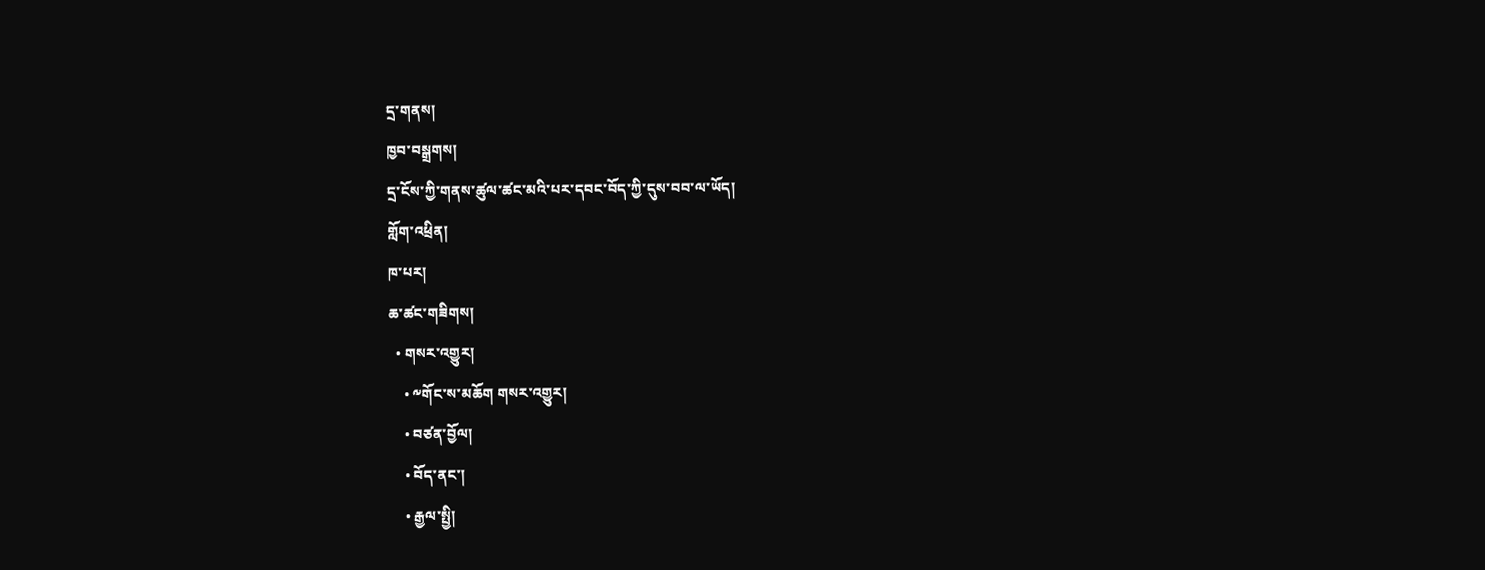དྲ་གནས།
ཁྱབ་བསྒྲགས།
དྲ་ངོས་ཀྱི་གནས་ཚུལ་ཚང་མའི་པར་དབང་བོད་ཀྱི་དུས་བབ་ལ་ཡོད།
གློག་འཕྲིན།
ཁ་པར།
ཆ་ཚང་གཟིགས།
  • གསར་འགྱུར།
    • ༸གོང་ས་མཆོག གསར་འགྱུར།
    • བཙན་བྱོལ།
    • བོད་ནང་།
    • རྒྱལ་སྤྱི།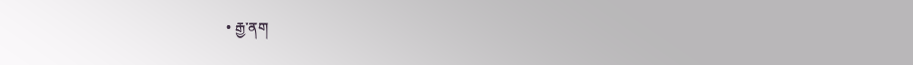• རྒྱ་ནག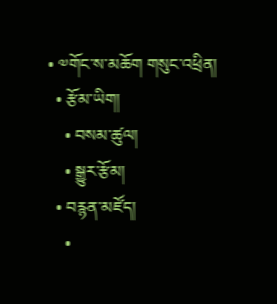• ༧གོང་ས་མཆོག གསུང་འཕྲིན།
  • རྩོམ་ཡིག།
    • བསམ་ཚུལ།
    • སྒྱུར་རྩོམ།
  • བརྙན་མཛོད།
    •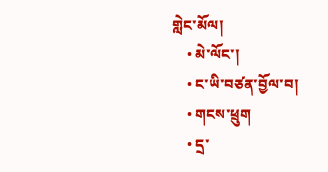གླེང་མོལ།
    • མེ་ལོང་།
    • ང་ཡི་བཙན་བྱོལ་བ།
    • གངས་ཕྲུག
    • དྲ་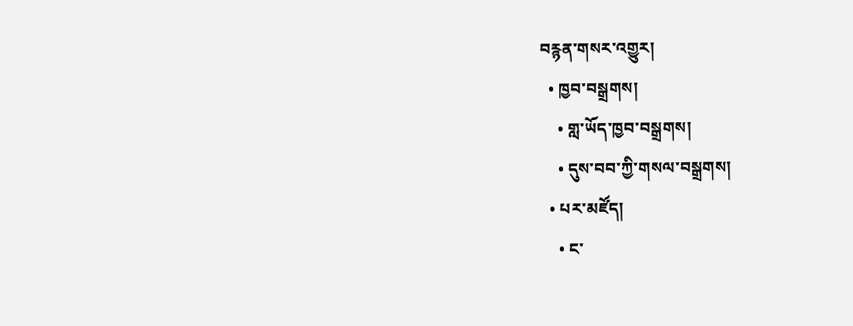བརྙན་གསར་འགྱུར།
  • ཁྱབ་བསྒྲགས།
    • གླ་ཡོད་ཁྱབ་བསྒྲགས།
    • དུས་བབ་ཀྱི་གསལ་བསྒྲགས།
  • པར་མཛོད།
    • ང་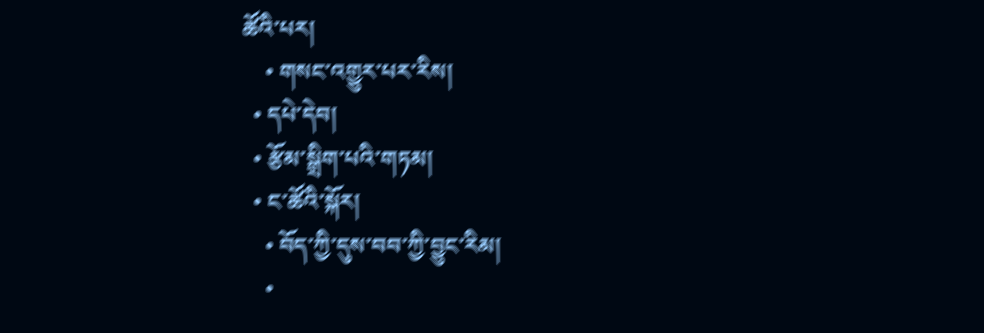ཚོའི་པར།
    • གསང་འགྱུར་པར་རིས།
  • དཔེ་དེབ།
  • རྩོམ་སྒྲིག་པའི་གཏམ།
  • ང་ཚོའི་སྐོར།
    • བོད་ཀྱི་དུས་བབ་ཀྱི་བྱུང་རིམ།
    •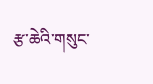རྩ་ཆེའི་གསུང་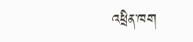འཕྲིན་ཁག